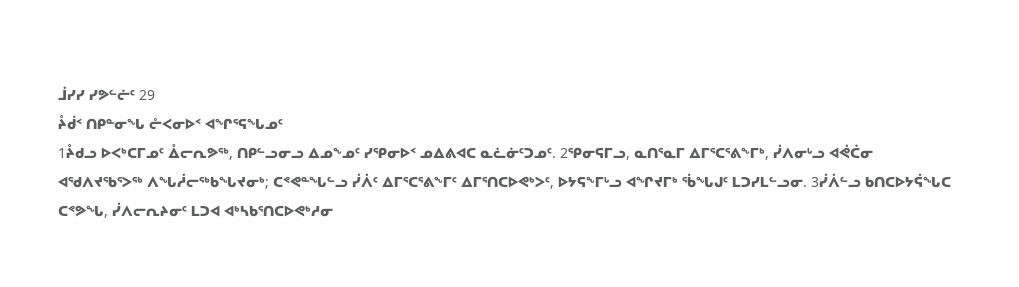ᒨᓯᓯ ᓯᕗᓪᓖᑦ 29
ᔧᑰᑉ ᑎᑭᓐᓂᖓ ᓔᐸᓂᐅᑉ ᐊᖏᕐᕋᖓᓄᑦ
1ᔧᑯᓗ ᐅᐸᒃᑕᒥᓄᑦ ᐂᓕᕆᕗᖅ, ᑎᑭᓪᓗᓂᓗ ᐃᓄᖕᓄᑦ ᓯᕿᓂᐅᑉ ᓄᐃᕕᐊᑕ ᓇᓛᓃᑦᑐᓄᑦ. 2ᕿᓂᕋᒥᓗ, ᓇᑎᕐᓇᒥ ᐃᒥᕐᑕᕐᕕᖕᒥᒃ, ᓰᐱᓂᒡᓗ ᐊᕚᑖᓂ ᐊᖁᐱᔪᖃᕐᐳᖅ ᐱᖓᓲᓕᖅᑲᖓᔪᓂᒃ; ᑕᕝᕙᓐᖓᓪᓗ ᓰᐲᑦ ᐃᒥᕐᑕᕐᕕᖕᒥᑦ ᐃᒥᕐᑎᑕᐅᕙᒃᐳᑦ, ᐅᔭᕋᖕᒥᒡᓗ ᐊᖏᔪᒥᒃ ᖄᖓᒍᑦ ᒪᑐᓯᒪᓪᓗᓂ. 3ᓰᐲᓪᓗ ᑲᑎᑕᐅᔭᕌᖓᑕ ᑕᕝᕗᖓ, ᓰᐱᓕᕆᔨᓂᑦ ᒪᑐᐊ ᐊᒃᓴᑲᕐᑎᑕᐅᕙᒃᓱᓂ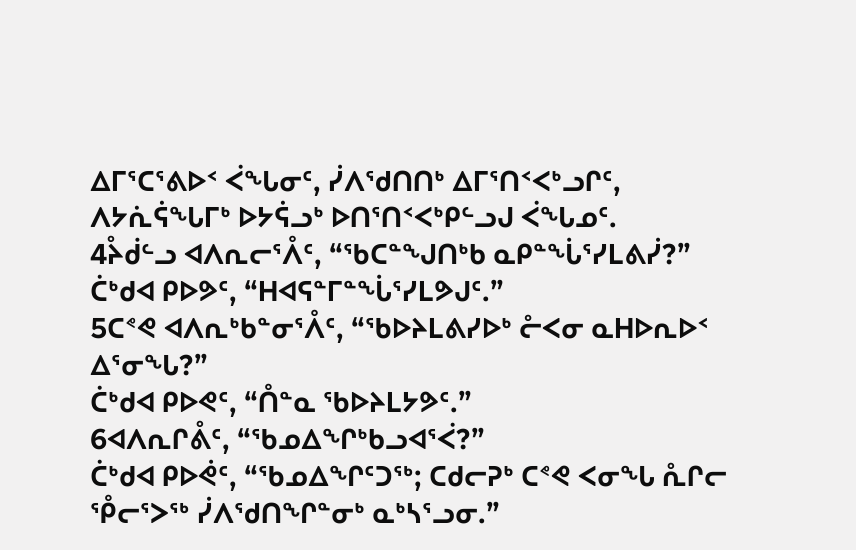ᐃᒥᕐᑕᕐᕕᐅᑉ ᐹᖓᓂᑦ, ᓰᐱᖁᑎᑎᒃ ᐃᒥᕐᑎᑉᐸᒃᓗᒋᑦ, ᐱᔭᕇᕌᖓᒥᒃ ᐅᔭᕌᓗᒃ ᐅᑎᕐᑎᑉᐸᒃᑭᓪᓗᒍ ᐹᖓᓄᑦ.
4ᔧᑰᓪᓗ ᐊᐱᕆᓕᕐᐰᑦ, “ᖃᑕᓐᖑᑎᒃᑲ ᓇᑭᓐᖔᕐᓯᒪᕕᓰ?”
ᑖᒃᑯᐊ ᑭᐅᕗᑦ, “ᕼᐊᕋᓐᒥᓐᖔᕐᓯᒪᕗᒍᑦ.”
5ᑕᕝᕙ ᐊᐱᕆᒃᑲᓐᓂᕐᐰᑦ, “ᖃᐅᔨᒪᕕᓯᐅᒃ ᓔᐸᓂ ᓇᕼᐅᕆᐅᑉ ᐃᕐᓂᖓ?”
ᑖᒃᑯᐊ ᑭᐅᕙᑦ, “ᑍᓐᓇ ᖃᐅᔨᒪᔭᕗᑦ.”
6ᐊᐱᕆᒋᕔᑦ, “ᖃᓄᐃᖏᒃᑲᓗᐊᕐᐹ?”
ᑖᒃᑯᐊ ᑭᐅᕚᑦ, “ᖃᓄᐃᖏᑦᑐᖅ; ᑕᑯᓕᕈᒃ ᑕᕝᕙ ᐸᓂᖓ ᕅᒋᓕ ᕾᓕᕐᐳᖅ ᓰᐱᖁᑎᖏᓐᓂᒃ ᓇᒃᓴᕐᓗᓂ.”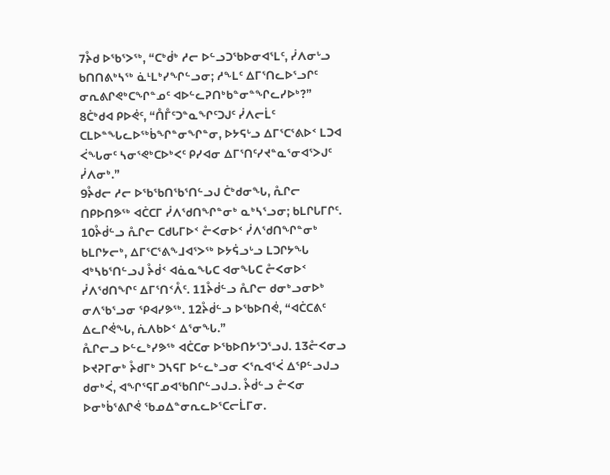7ᔧᑯ ᐅᖃᕐᐳᖅ, “ᑕᒃᑰᒃ ᓱᓕ ᐅᓪᓗᑐᖃᐅᓂᐊᕐᒪᑦ, ᓰᐱᓂᒡᓗ ᑲᑎᑎᕕᒃᓴᖅ ᓈᒻᒪᒃᓯᖏᓪᓗᓂ; ᓱᖕᒪᑦ ᐃᒥᕐᑎᓚᐅᕐᓗᒋᑦ ᓂᕆᕕᒋᕙᒃᑕᖏᓐᓄᑦ ᐊᐅᓪᓚᕈᑎᒃᑲᓐᓂᓐᖏᓚᓯᐅᒃ?”
8ᑖᒃᑯᐊ ᑭᐅᕚᑦ, “ᑍᒤᑦᑐᓐᓇᖏᑦᑐᒍᑦ ᓰᐱᓕᒫᑦ ᑕᒪᐅᓐᖓᓚᐅᖅᑳᖏᓐᓂᖏᓐᓂ, ᐅᔭᕋᒡᓗ ᐃᒥᕐᑕᕐᕕᐅᑉ ᒪᑐᐊ ᐹᖓᓂᑦ ᓴᓂᕐᕙᒃᑕᐅᒃᐸᑦ ᑭᓯᐊᓂ ᐃᒥᕐᑎᑦᓯᔪᓐᓇᕐᓂᐊᕐᐳᒍᑦ ᓰᐱᓂᒃ.”
9ᔧᑯᓕ ᓱᓕ ᐅᖃᖃᑎᖃᕐᑎᓪᓗᒍ ᑖᒃᑯᓂᖓ, ᕅᒋᓕ ᑎᑭᐅᑎᕗᖅ ᐊᑖᑕᒥ ᓰᐱᖁᑎᖏᓐᓂᒃ ᓇᒃᓴᕐᓗᓂ; ᑲᒪᒋᒐᒥᒋᑦ. 10ᔧᑰᓪᓗ ᕅᒋᓕ ᑕᑯᒐᒥᐅᑉ ᓔᐸᓂᐅᑉ ᓰᐱᖁᑎᖏᓐᓂᒃ ᑲᒪᒋᔭᓕᒃ, ᐃᒥᕐᑕᕐᕕᖕᒧᐊᕐᐳᖅ ᐅᔭᕌᓗᒡᓗ ᒪᑐᒋᔭᖓ ᐊᒃᓴᑲᕐᑎᓪᓗᒍ ᔧᑰᑉ ᐊᓈᓇᖓᑕ ᐊᓂᖓᑕ ᓔᐸᓂᐅᑉ ᓰᐱᖁᑎᖏᑦ ᐃᒥᕐᑎᑉᐰᑦ. 11ᔧᑰᓪᓗ ᕅᒋᓕ ᑯᓂᒃᓗᓂᐅᒃ ᓂᐱᖃᕐᓗᓂ ᕿᐊᓯᕗᖅ. 12ᔧᑰᓪᓗ ᐅᖃᐅᑎᕚ, “ᐊᑖᑕᕕᑦ ᐃᓚᒋᕚᖓ, ᕇᐱᑲᐅᑉ ᐃᕐᓂᖓ.”
ᕅᒋᓕᓗ ᐅᓪᓚᒃᓯᕗᖅ ᐊᑖᑕᓂ ᐅᖃᐅᑎᔭᕐᑐᕐᓗᒍ. 13ᓔᐸᓂᓗ ᐅᔪᕈᒥᓂᒃ ᔧᑯᒥᒃ ᑐᓴᕋᒥ ᐅᓪᓚᒃᓗᓂ ᐸᕐᕆᐊᕐᐹ ᐃᕿᓪᓗᒍᓗ ᑯᓂᒃᐹ, ᐊᖏᕐᕋᒥᓄᐊᖃᑎᒋᓪᓗᒍᓗ. ᔧᑰᓪᓗ ᓔᐸᓂ ᐅᓂᒃᑳᕐᕕᒋᕚ ᖃᓄᐃᓐᓂᕆᓚᐅᕐᑕᓕᒫᒥᓂ.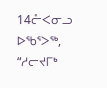14ᓔᐸᓂᓗ ᐅᖃᕐᐳᖅ, “ᓱᓕᔪᒥᒃ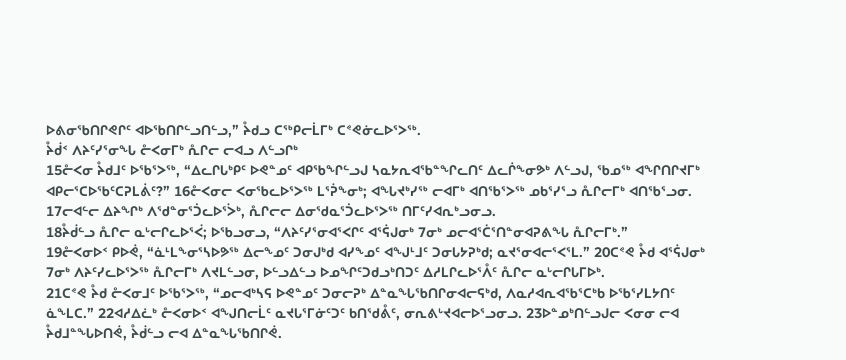ᐅᕕᓂᖃᑎᒋᕙᒋᑦ ᐊᐅᖃᑎᒋᓪᓗᑎᓪᓗ,” ᔧᑯᓗ ᑕᖅᑭᓕᒫᒥᒃ ᑕᕝᕙᓃᓚᐅᕐᐳᖅ.
ᔧᑰᑉ ᐱᔨᑦᓯᕐᓂᖓ ᓔᐸᓂᒥᒃ ᕅᒋᓕ ᓕᐊᓗ ᐱᓪᓗᒋᒃ
15ᓔᐸᓂ ᔧᑯᒧᑦ ᐅᖃᕐᐳᖅ, “ᐃᓚᒋᒐᒃᑭᑦ ᐅᕙᓐᓄᑦ ᐊᑭᖃᖏᓪᓗᒍ ᓴᓇᔭᕆᐊᖃᓐᖏᓚᑎᑦ ᐃᓚᒌᖕᓂᕗᒃ ᐱᓪᓗᒍ, ᖃᓄᖅ ᐊᖏᑎᒋᔪᒥᒃ ᐊᑭᓕᕐᑕᐅᖃᑦᑕᕈᒪᕖᑦ?” 16ᓔᐸᓂᓕ ᐸᓂᖃᓚᐅᕐᐳᖅ ᒪᕐᕉᖕᓂᒃ; ᐊᖓᔪᒃᓯᖅ ᓕᐊᒥᒃ ᐊᑎᖃᕐᐳᖅ ᓄᑲᕐᓯᕐᓗ ᕅᒋᓕᒥᒃ ᐊᑎᖃᕐᓗᓂ. 17ᓕᐊᓪᓕ ᐃᔨᖏᒃ ᐱᖁᓐᓂᕐᑑᓚᐅᕐᐴᒃ, ᕅᒋᓕᓕ ᐃᓂᖁᓇᕐᑑᓚᐅᕐᐳᖅ ᑎᒥᑦᓯᐊᕆᒃᓗᓂᓗ.
18ᔧᑰᓪᓗ ᕅᒋᓕ ᓇᒡᓕᒋᓚᐅᕐᐹ; ᐅᖃᓗᓂᓗ, “ᐱᔨᑦᓯᕐᓂᐊᕐᐸᒋᑦ ᐊᕐᕌᒍᓂᒃ 7ᓂᒃ ᓄᓕᐊᕐᑖᕐᑎᓐᓂᐊᕈᕕᖓ ᕅᒋᓕᒥᒃ.”
19ᓔᐸᓂᐅᑉ ᑭᐅᕚ, “ᓈᒻᒪᖕᓂᕐᓴᐅᕗᖅ ᐃᓕᖕᓄᑦ ᑐᓂᒍᒃᑯ ᐊᓯᖕᓄᑦ ᐊᖑᒻᒧᑦ ᑐᓂᒐᔭᕈᒃᑯ; ᓇᔪᕐᓂᐊᓕᕐᐸᕐᒪ.” 20ᑕᕝᕙ ᔧᑯ ᐊᕐᕌᒍᓂᒃ 7ᓂᒃ ᐱᔨᑦᓯᓚᐅᕐᐳᖅ ᕅᒋᓕᒥᒃ ᐱᔪᒪᓪᓗᓂ, ᐅᓪᓗᐃᓪᓗ ᐅᓄᖏᑦᑐᑯᓗᒃᑎᑐᑦ ᐃᓱᒪᒋᓚᐅᕐᐰᑦ ᕅᒋᓕ ᓇᒡᓕᒋᒐᒥᐅᒃ.
21ᑕᕝᕙ ᔧᑯ ᓔᐸᓂᒧᑦ ᐅᖃᕐᐳᖅ, “ᓄᓕᐊᒃᓴᕋ ᐅᕙᓐᓄᑦ ᑐᓂᓕᕈᒃ ᐃᓐᓇᖓᖃᑎᒋᓂᐊᓕᕋᒃᑯ, ᐱᓇᓱᐊᕆᐊᖃᕐᑕᒃᑲ ᐅᖃᕐᓯᒪᔭᑎᑦ ᓈᖕᒪᑕ.” 22ᐊᓱᐃᓛᒃ ᓔᐸᓂᐅᑉ ᐊᖑᑎᓕᒫᑦ ᓇᔪᒐᕐᒥᓃᑦᑐᑦ ᑲᑎᖁᕔᑦ, ᓂᕆᕕᒡᔪᐊᓕᐅᕐᓗᓂᓗ. 23ᐅᓐᓄᒃᑎᓪᓗᒍᓕ ᐸᓂᓂ ᓕᐊ ᔧᑯᒧᓐᖓᐅᑎᕚ, ᔧᑰᓪᓗ ᓕᐊ ᐃᓐᓇᖓᖃᑎᒋᕚ.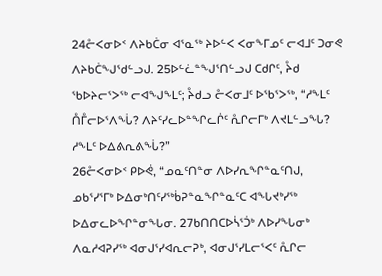24ᓔᐸᓂᐅᑉ ᐱᔨᑲᑖᓂ ᐊᕐᓇᖅ ᔨᐅᓪᐸ ᐸᓂᖕᒥᓄᑦ ᓕᐊᒧᑦ ᑐᓂᕙ ᐱᔨᑲᑖᖑᖁᓪᓗᒍ. 25ᐅᓪᓛᓐᖑᕐᑎᓪᓗᒍ ᑕᑯᒋᑦ, ᔧᑯ ᖃᐅᔨᓕᕐᐳᖅ ᓕᐊᖑᖕᒪᑦ; ᔧᑯᓗ ᓔᐸᓂᒧᑦ ᐅᖃᕐᐳᖅ, “ᓱᖕᒪᑦ ᑍᒤᓕᐅᕐᐱᖔ? ᐱᔨᑦᓯᓚᐅᓐᖏᓚᒌᑦ ᕅᒋᓕᒥᒃ ᐱᔪᒪᓪᓗᖓ? ᓱᖕᒪᑦ ᐅᐃᕕᕆᕕᖔ?”
26ᓔᐸᓂᐅᑉ ᑭᐅᕚ, “ᓄᓇᑦᑎᓐᓂ ᐱᐅᓯᕆᖏᓐᓇᑦᑎᒍ, ᓄᑲᕐᓯᕐᒥᒃ ᐅᐃᓂᒃᑎᑦᓯᖅᑳᕈᓐᓇᖏᓐᓇᑦᑕ ᐊᖓᔪᒃᓯᖅ ᐅᐃᓂᓚᐅᖏᓐᓂᖓᓂ. 27ᑲᑎᑎᑕᐅᓵᕐᑑᒃ ᐱᐅᓯᖓᓂᒃ ᐱᓇᓱᐊᕈᓯᖅ ᐊᓂᒍᕐᓯᐊᕆᓕᕈᒃ, ᐊᓂᒍᕐᓯᒪᓕᕐᐸᑦ ᕅᒋᓕ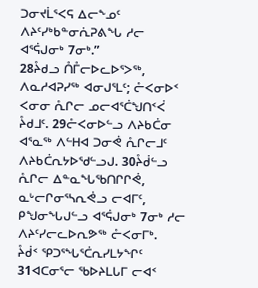ᑐᓂᔪᒫᕐᐸᕋ ᐃᓕᖕᓄᑦ ᐱᔨᑦᓯᒃᑲᓐᓂᕇᕈᕕᖓ ᓱᓕ ᐊᕐᕌᒍᓂᒃ 7ᓂᒃ.”
28ᔧᑯᓗ ᑍᒤᓕᐅᓚᐅᕐᐳᖅ, ᐱᓇᓱᐊᕈᓯᖅ ᐊᓂᒍᕐᒪᑦ; ᓔᐸᓂᐅᑉ ᐸᓂᓂ ᕅᒋᓕ ᓄᓕᐊᕐᑖᖑᑎᑉᐹ ᔧᑯᒧᑦ. 29ᓔᐸᓂᐅᓪᓗ ᐱᔨᑲᑖᓂ ᐊᕐᓇᖅ ᐱᓪᕼᐊ ᑐᓂᕚ ᕅᒋᓕᒧᑦ ᐱᔨᑲᑖᕆᔭᐅᖁᓪᓗᒍ. 30ᔧᑰᓪᓗ ᕅᒋᓕ ᐃᓐᓇᖓᖃᑎᒋᒋᕚ, ᓇᒡᓕᒋᓂᕐᓴᕆᕚᓗ ᓕᐊᒥᑦ, ᑭᖑᓂᖓᒍᓪᓗ ᐊᕐᕌᒍᓂᒃ 7ᓂᒃ ᓱᓕ ᐱᔨᑦᓯᓕᓚᐅᕆᕗᖅ ᓔᐸᓂᒥᒃ.
ᔧᑰᑉ ᕿᑐᕐᖓᕐᑖᕆᓯᒪᔭᖏᑦ
31ᐊᑕᓂᕐᓕ ᖃᐅᔨᒪᒐᒥ ᓕᐊᑉ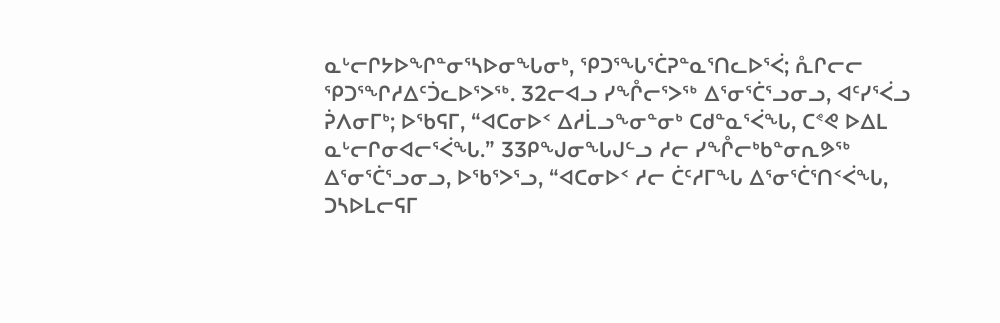ᓇᒡᓕᒋᔭᐅᖏᓐᓂᕐᓴᐅᓂᖓᓂᒃ, ᕿᑐᕐᖓᕐᑖᕈᓐᓇᕐᑎᓚᐅᕐᐹ; ᕅᒋᓕᓕ ᕿᑐᕐᖏᓱᐃᑦᑑᓚᐅᕐᐳᖅ. 32ᓕᐊᓗ ᓯᖎᓕᕐᐳᖅ ᐃᕐᓂᕐᑖᕐᓗᓂᓗ, ᐊᑦᓯᕐᐹᓗ ᕉᐱᓂᒥᒃ; ᐅᖃᕋᒥ, “ᐊᑕᓂᐅᑉ ᐃᓱᒫᓗᖕᓂᓐᓂᒃ ᑕᑯᓐᓇᕐᐹᖓ, ᑕᕝᕙ ᐅᐃᒪ ᓇᒡᓕᒋᓂᐊᓕᕐᐹᖓ.” 33ᑭᖑᓂᖓᒍᓪᓗ ᓱᓕ ᓯᖎᓕᒃᑲᓐᓂᕆᕗᖅ ᐃᕐᓂᕐᑖᕐᓗᓂᓗ, ᐅᖃᕐᐳᕐᓗ, “ᐊᑕᓂᐅᑉ ᓱᓕ ᑖᑦᓱᒥᖓ ᐃᕐᓂᕐᑖᕐᑎᑉᐹᖓ, ᑐᓴᐅᒪᓕᕋᒥ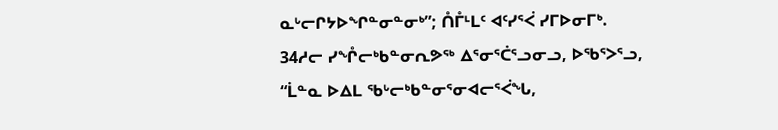ᓇᒡᓕᒋᔭᐅᖏᓐᓂᓐᓂᒃ”; ᑍᒤᒻᒪᑦ ᐊᑦᓯᕐᐹ ᓯᒥᐅᓂᒥᒃ. 34ᓱᓕ ᓯᖎᓕᒃᑲᓐᓂᕆᕗᖅ ᐃᕐᓂᕐᑖᕐᓗᓂᓗ, ᐅᖃᕐᐳᕐᓗ, “ᒫᓐᓇ ᐅᐃᒪ ᖃᒡᓕᒃᑲᓐᓂᕐᓂᐊᓕᕐᐹᖓ,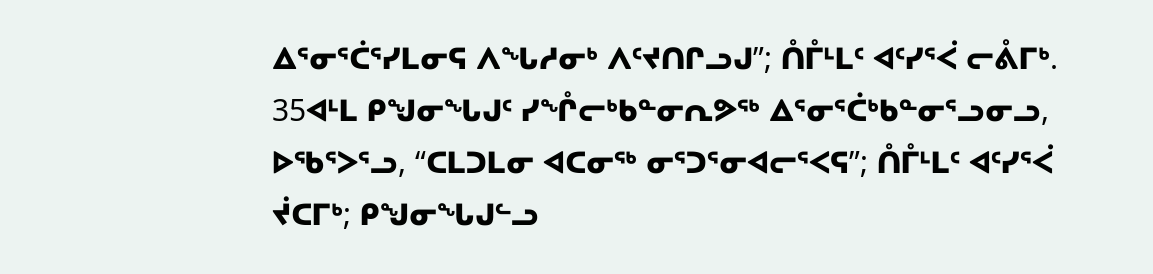ᐃᕐᓂᕐᑖᕐᓯᒪᓂᕋ ᐱᖓᓱᓂᒃ ᐱᑦᔪᑎᒋᓗᒍ”; ᑍᒤᒻᒪᑦ ᐊᑦᓯᕐᐹ ᓕᕔᒥᒃ. 35ᐊᒻᒪ ᑭᖑᓂᖓᒍᑦ ᓯᖎᓕᒃᑲᓐᓂᕆᕗᖅ ᐃᕐᓂᕐᑖᒃᑲᓐᓂᕐᓗᓂᓗ, ᐅᖃᕐᐳᕐᓗ, “ᑕᒪᑐᒪᓂ ᐊᑕᓂᖅ ᓂᕐᑐᕐᓂᐊᓕᕐᐸᕋ”; ᑍᒤᒻᒪᑦ ᐊᑦᓯᕐᐹ ᔫᑕᒥᒃ; ᑭᖑᓂᖓᒍᓪᓗ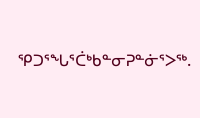ᕿᑐᕐᖓᕐᑖᒃᑲᓐᓂᕈᓐᓃᕐᐳᖅ.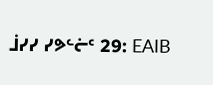ᒨᓯᓯ ᓯᕗᓪᓖᑦ 29: EAIB